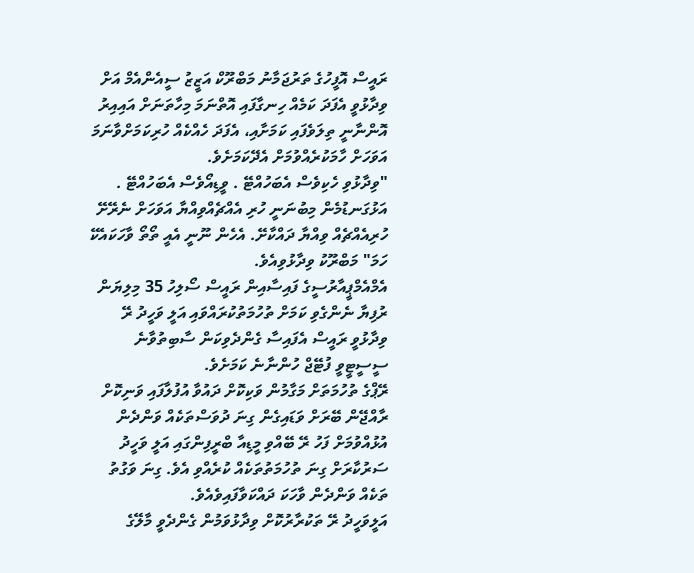ރައީސް އޮފީހުގެ ތަރުޖަމާނު މަބްރޫކް އަޒީޒު ސީއެންއެމް އަށް ވިދާޅުވީ އެފަދަ ކަމެއް ހިނގާފައި އޮތްނަމަ މިހާތަނަށް އައިއިރު އޮންނާނީ ތިލަވެފައި ކަމަށާއި، އެފަދަ ހެއްކެއް ހުރިކަމަށްވާނަމަ އަވަހަށް ހާމަކުރެއްވުމަށް އެދޭކަމަށެވެ.
"ވިދާޅުވި ހެކިވެސް އެބަހުއްޓޭ . ވީޑިއޯވެސް އެބަހުއްޓޭ . އަޅުގަނޑުމެން މިބުނަނީ ހުރި އެއްޗެއްވިއްޔާ އަވަހަށް ނެރޭށޭ ހުރިއެއްޗެއް ވިއްޔާ ދައްކާށޭ. އެހެން ނޫނީ އެއީ ތޯތޯ ވާހަކައެކޭ ހަމަ" މަބްރޫކު ވިދާޅުވިއެވެ.
އެމްއެމްޕީއާރުސީގެ ފައިސާއިން ރައީސް ސޯލިހު 35 މިލިޔަން ރުފިޔާ ނެންގެވި ކަމަށް ތުހުމަތުކުރައްވައި އަލީ ވަހީދު ރޭ ވިދާޅުވީ ރައީސް އެފައިސާ ގެންދެވިކަން ސާބިތުވާނެ ސީސީޓީވީ ފުޓޭޖް ހުންނާނެ ކަމަށެވެ.
ރޭޕްގެ ތުހުމަތަށް މަގާމުން ވަކިކޮށް ދައުވާ އުފުލާފައި ވަނިކޮށް ރާއްޖޭން ބޭރަށް ވަޑައިގެން ގިނަ ދުވަސްތަކެއް ވަންދެން އުޅުއްވުމަށް ފަހު ރޭ ބޭއްވި މީޑިއާ ބްރީފިންގައި އަލީ ވަހީދު ސަރުކާރަށް ގިނަ ތުހުމަތުތަކެއް ކުރެއްވި އެވެ. ގިނަ ވަގުތު ތަކެއް ވަންދެން ވާހަކަ ދައްކަވާފައިވެއެވެ.
އަލީވަހީދު ރޭ ތަކުރާރުކޮށް ވިދާޅުވަމުން ގެންދެވީ މާލޭގެ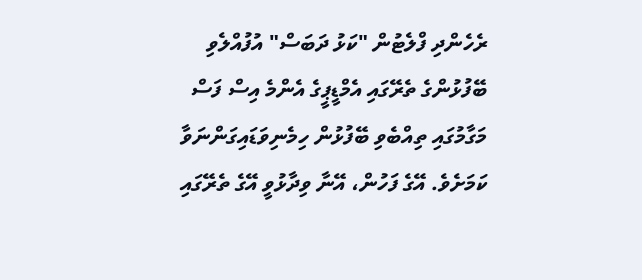ރެހެންދި ފްލެޓުން "ކަޅު ދަބަސް" އުފުއްލެވި ބޭފުޅުންގެ ތެރޭގައި އެމްޑީޕީގެ އެންމެ އިސް ފަސް މަގާމުގައި ތިއްބެވި ބޭފުޅުން ހިމެނިވަޑައިގަންނަވާ ކަމަށެވެ. އޭގެ ފަހުން، އޭނާ ވިދާޅުވީ އޭގެ ތެރޭގައި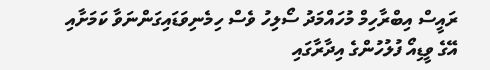ރައީސް އިބްރާހިމް މުހައްމަދު ސޯލިހު ވެސް ހިމެނިވަޑައިގަންނަވާ ކަމަށާއި އޭގެ ވީޑިއޯ ފުލުހުންގެ އިދާރާގައި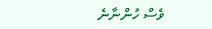ވެސް ހުންނާނެ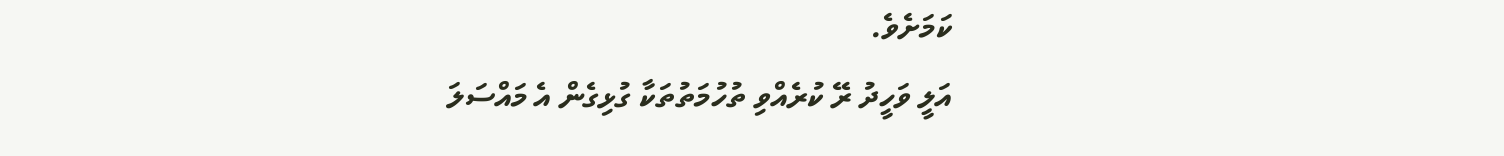ކަމަށެވެ.
އަލީ ވަހީދު ރޭ ކުރެއްވި ތުހުމަތުތަކާ ގުޅިގެން އެ މައްސަލަ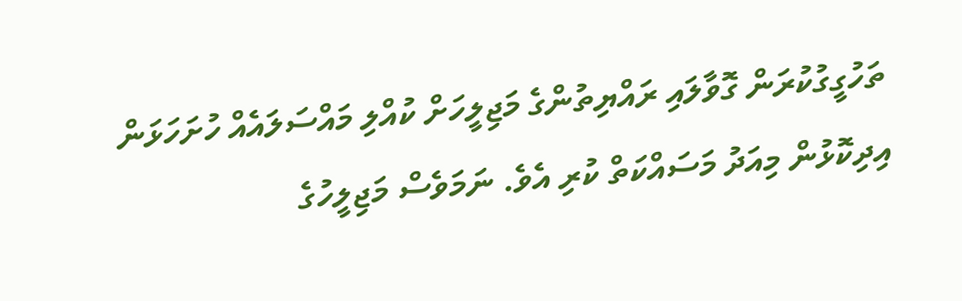ތަހުގީގުކުރަން ގޮވާލައި ރައްޔިތުންގެ މަޖިލީހަށް ކުއްލި މައްސަލައެއް ހުށަހަޅަން އިދިކޮޅުން މިއަދު މަސައްކަތް ކުރި އެވެ. ނަމަވެސް މަޖިލީހުގެ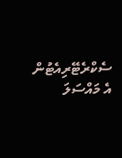ސެކްރެޓޭރިއެޓުން އެ މައްސަލަ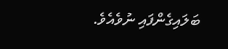ބަލައިގެންފައި ނުވެއެވެ.